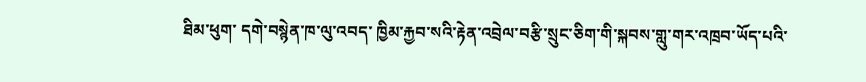ཐིམ་ཕུག་ དགེ་བསྙེན་ཁ་ལུ་འབད་ ཁྱིམ་རྐྱབ་སའི་རྟེན་འབྲེལ་བརྩི་སྲུང་ཅིག་གི་སྐབས་གླུ་གར་འཁྲབ་ཡོད་པའི་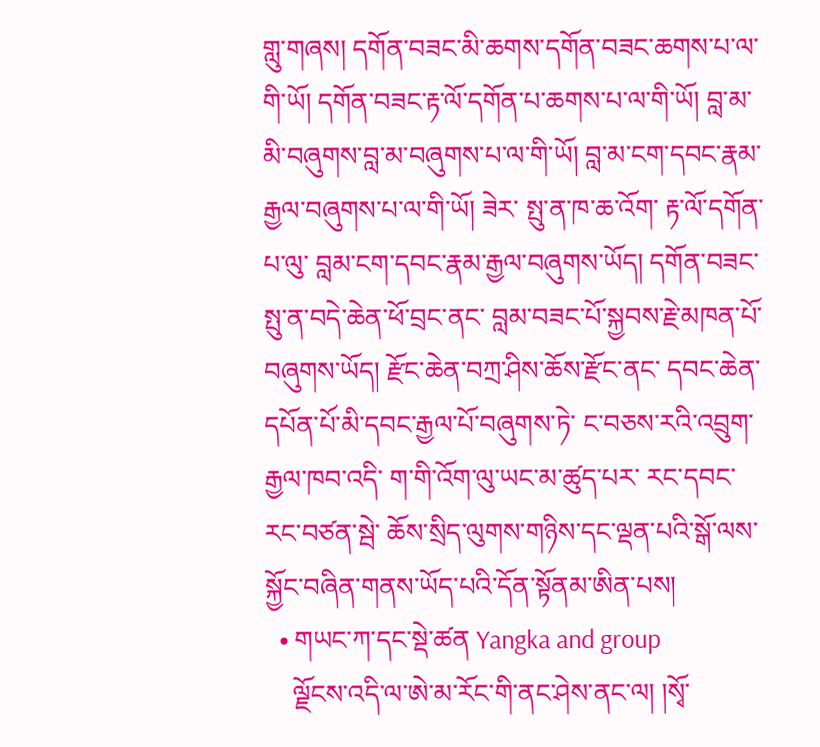གླུ་གཞས། དགོན་བཟང་མི་ཆགས་དགོན་བཟང་ཆགས་པ་ལ་གི་ཡོ། དགོན་བཟང་རྟ་ལོ་དགོན་པ་ཆགས་པ་ལ་གི་ཡོ། བླ་མ་མི་བཞུགས་བླ་མ་བཞུགས་པ་ལ་གི་ཡོ། བླ་མ་ངག་དབང་རྣམ་རྒྱལ་བཞུགས་པ་ལ་གི་ཡོ། ཟེར་ སྤུ་ན་ཁ་ཆ་འོག་ རྟ་ལོ་དགོན་པ་ལུ་ བླམ་ངག་དབང་རྣམ་རྒྱལ་བཞུགས་ཡོད། དགོན་བཟང་སྤུ་ན་བདེ་ཆེན་ཕོ་བྲང་ནང་ བླམ་བཟང་པོ་སྐྱབས་རྗེ་མཁན་པོ་བཞུགས་ཡོད། རྫོང་ཆེན་བཀྲ་ཤིས་ཆོས་རྫོང་ནང་ དབང་ཆེན་དཔོན་པོ་མི་དབང་རྒྱལ་པོ་བཞུགས་ཏེ་ ང་བཅས་རའི་འབྲུག་རྒྱལ་ཁབ་འདི་ ག་གི་འོག་ལུ་ཡང་མ་ཚུད་པར་ རང་དབང་རང་བཙན་སྦེ་ ཆོས་སྲིད་ལུགས་གཉིས་དང་ལྡན་པའི་སྒོ་ལས་ སྐྱོང་བཞིན་གནས་ཡོད་པའི་དོན་སྟོནམ་ཨིན་པས།
  • གཡང་ཀ་དང་སྡེ་ཚན Yangka and group
    ལྗོངས་འདི་ལ་ཨེ་མ་རོང་གི་ནང་ཤེས་ནང་ལ། །སྭོ་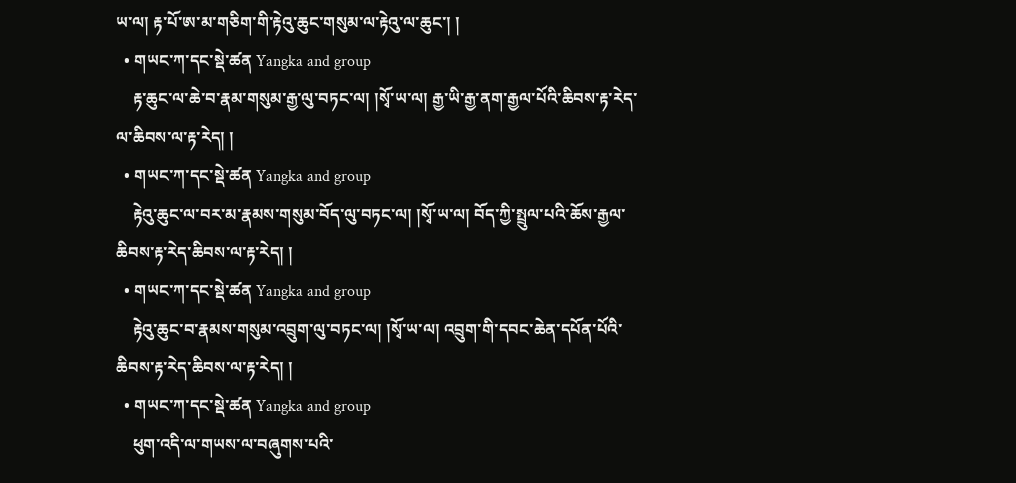ཡ་ལ། རྟ་པོ་ཨ་མ་གཅིག་གི་རྟེའུ་ཆུང་གསུམ་ལ་རྟེའུ་ལ་ཆུང་། །
  • གཡང་ཀ་དང་སྡེ་ཚན Yangka and group
    རྟ་ཆུང་ལ་ཆེ་བ་རྣམ་གསུམ་རྒྱ་ལུ་བཏང་ལ། །སྭོ་ཡ་ལ། རྒྱ་ཡི་རྒྱ་ནག་རྒྱལ་པོའི་ཆིབས་རྟ་རེད་ལ་ཆིབས་ལ་རྟ་རེད། །
  • གཡང་ཀ་དང་སྡེ་ཚན Yangka and group
    རྟེའུ་ཆུང་ལ་བར་མ་རྣམས་གསུམ་བོད་ལུ་བཏང་ལ། །སྭོ་ཡ་ལ། བོད་ཀྱི་སྤྲུལ་པའི་ཆོས་རྒྱལ་ཆིབས་རྟ་རེད་ཆིབས་ལ་རྟ་རེད། །
  • གཡང་ཀ་དང་སྡེ་ཚན Yangka and group
    རྟེའུ་ཆུང་བ་རྣམས་གསུམ་འབྲུག་ལུ་བཏང་ལ། །སྭོ་ཡ་ལ། འབྲུག་གི་དབང་ཆེན་དཔོན་པོའི་ཆིབས་རྟ་རེད་ཆིབས་ལ་རྟ་རེད། །
  • གཡང་ཀ་དང་སྡེ་ཚན Yangka and group
    ཕུག་འདི་ལ་གཡས་ལ་བཞུགས་པའི་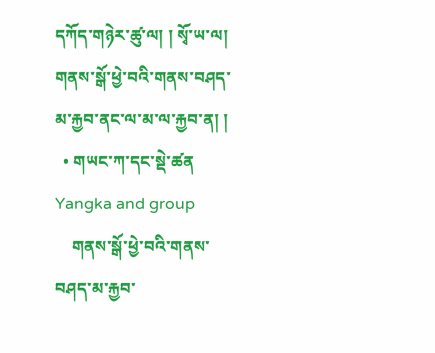དཀོད་གཉེར་ཚུ་ལ། ། སྭོ་ཡ་ལ། གནས་སྒོ་ཕྱེ་བའི་གནས་བཤད་མ་རྐྱབ་ནང་ལ་མ་ལ་རྐྱབ་ན། །
  • གཡང་ཀ་དང་སྡེ་ཚན Yangka and group
    གནས་སྒོ་ཕྱེ་བའི་གནས་བཤད་མ་རྐྱབ་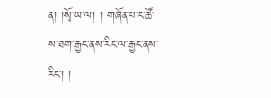ན། །སྭོ་ཡ་ལ། ། གཞོན་པ་ང་ཚོ་ས་ཐག་རྒྱང་ནས་རིང་ལ་རྒྱང་ནས་རིང་། །